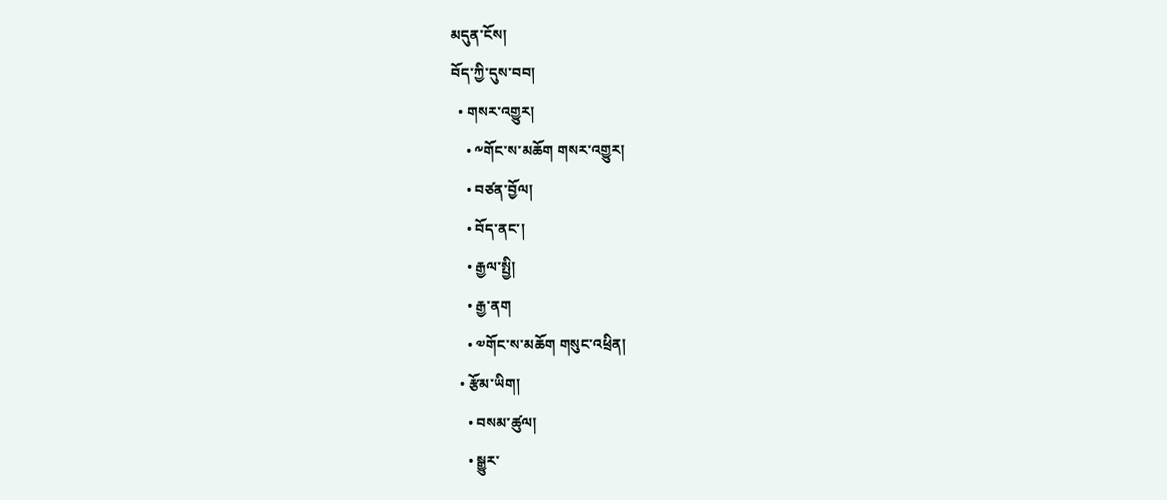མདུན་ངོས།
བོད་ཀྱི་དུས་བབ།
  • གསར་འགྱུར།
    • ༸གོང་ས་མཆོག གསར་འགྱུར།
    • བཙན་བྱོལ།
    • བོད་ནང་།
    • རྒྱལ་སྤྱི།
    • རྒྱ་ནག
    • ༧གོང་ས་མཆོག གསུང་འཕྲིན།
  • རྩོམ་ཡིག།
    • བསམ་ཚུལ།
    • སྒྱུར་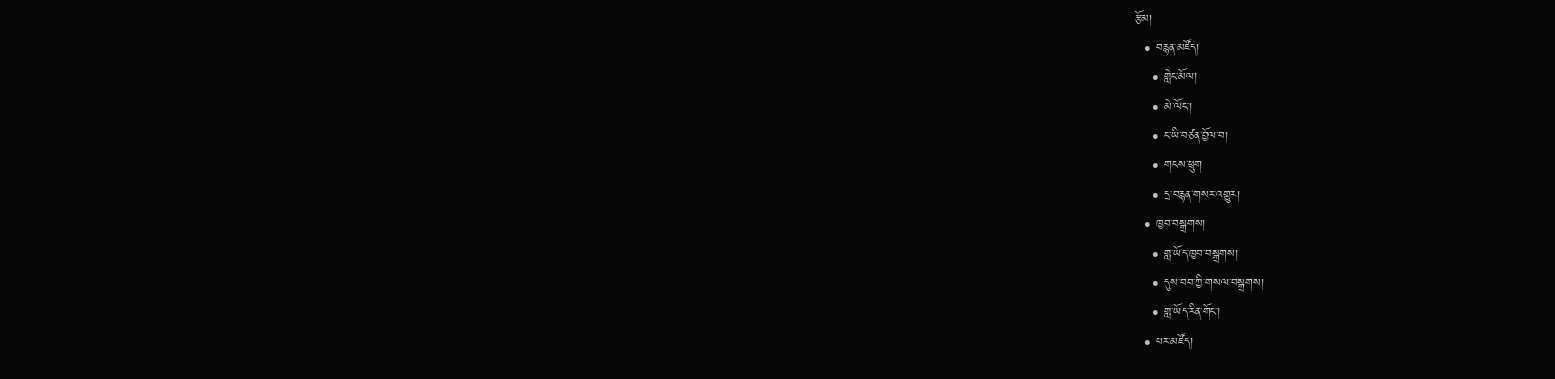རྩོམ།
  • བརྙན་མཛོད།
    • གླེང་མོལ།
    • མེ་ལོང་།
    • ང་ཡི་བཙན་བྱོལ་བ།
    • གངས་ཕྲུག
    • དྲ་བརྙན་གསར་འགྱུར།
  • ཁྱབ་བསྒྲགས།
    • གླ་ཡོད་ཁྱབ་བསྒྲགས།
    • དུས་བབ་ཀྱི་གསལ་བསྒྲགས།
    • གླ་ཡོད་རིན་གོང་།
  • པར་མཛོད།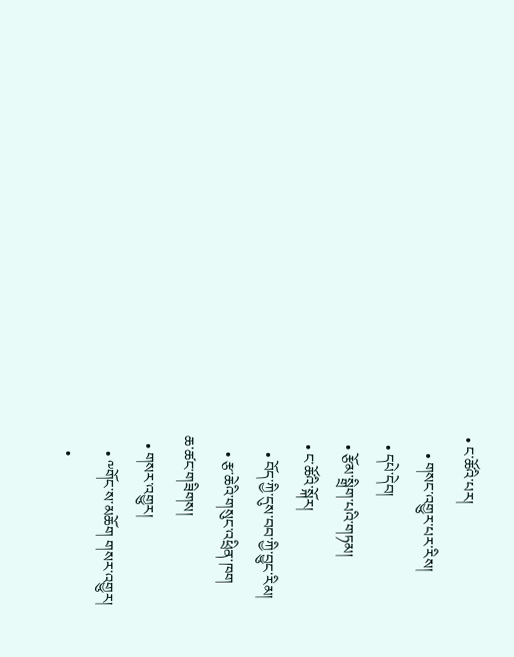• ང་ཚོའི་པར།
    • གསང་འགྱུར་པར་རིས།
  • དཔེ་དེབ།
  • རྩོམ་སྒྲིག་པའི་གཏམ།
  • ང་ཚོའི་སྐོར།
    • བོད་ཀྱི་དུས་བབ་ཀྱི་བྱུང་རིམ།
    • རྩ་ཆེའི་གསུང་འཕྲིན་ཁག
ཆ་ཚང་གཟིགས།
  • གསར་འགྱུར།
    • ༸གོང་ས་མཆོག གསར་འགྱུར།
    •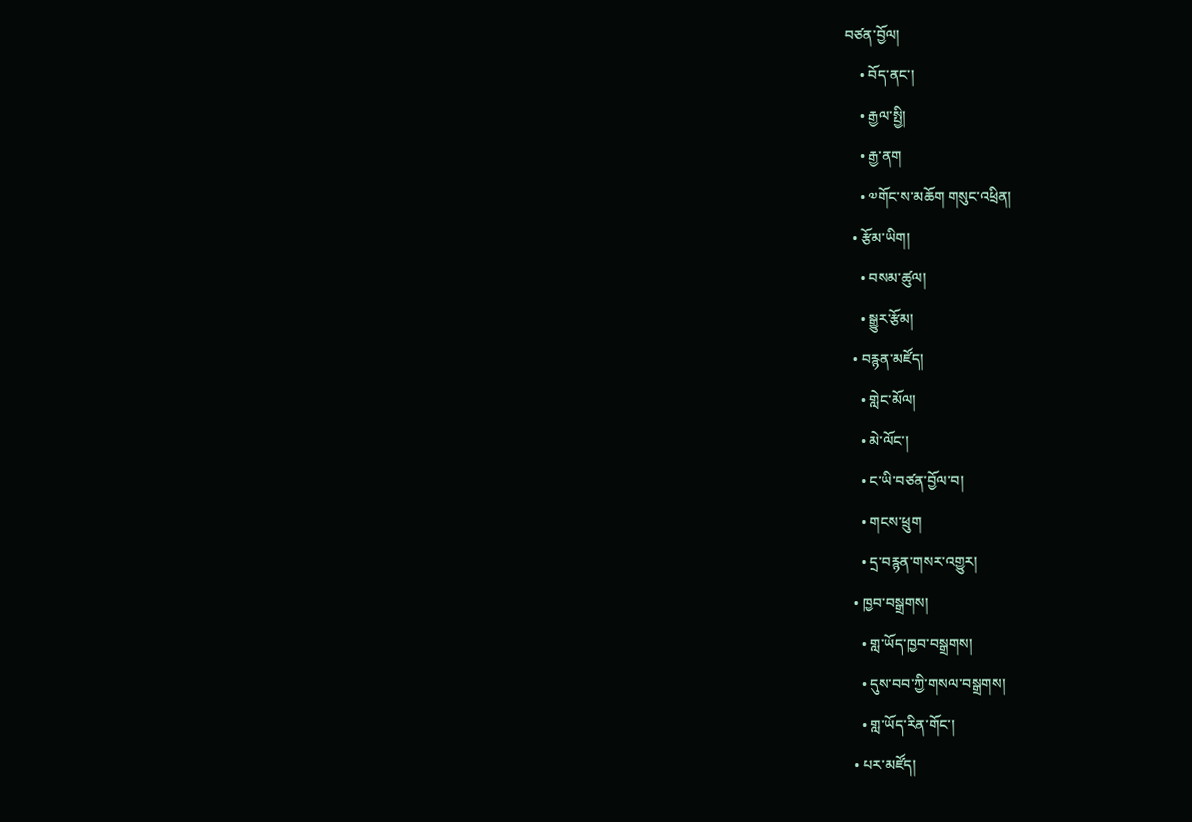བཙན་བྱོལ།
    • བོད་ནང་།
    • རྒྱལ་སྤྱི།
    • རྒྱ་ནག
    • ༧གོང་ས་མཆོག གསུང་འཕྲིན།
  • རྩོམ་ཡིག།
    • བསམ་ཚུལ།
    • སྒྱུར་རྩོམ།
  • བརྙན་མཛོད།
    • གླེང་མོལ།
    • མེ་ལོང་།
    • ང་ཡི་བཙན་བྱོལ་བ།
    • གངས་ཕྲུག
    • དྲ་བརྙན་གསར་འགྱུར།
  • ཁྱབ་བསྒྲགས།
    • གླ་ཡོད་ཁྱབ་བསྒྲགས།
    • དུས་བབ་ཀྱི་གསལ་བསྒྲགས།
    • གླ་ཡོད་རིན་གོང་།
  • པར་མཛོད།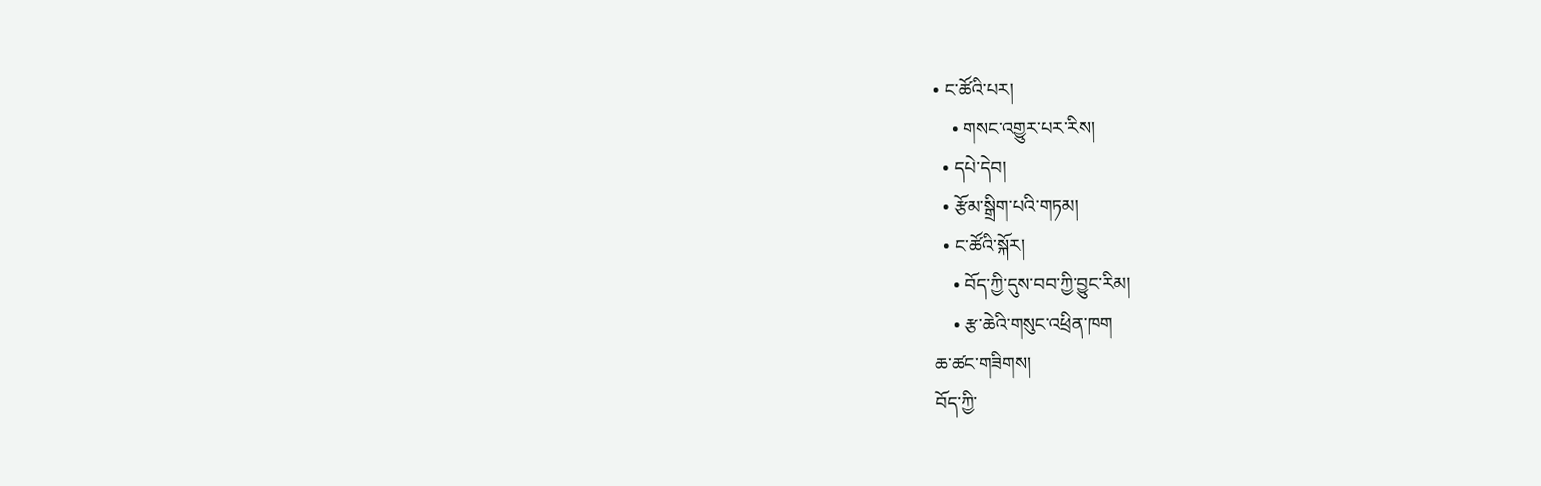• ང་ཚོའི་པར།
    • གསང་འགྱུར་པར་རིས།
  • དཔེ་དེབ།
  • རྩོམ་སྒྲིག་པའི་གཏམ།
  • ང་ཚོའི་སྐོར།
    • བོད་ཀྱི་དུས་བབ་ཀྱི་བྱུང་རིམ།
    • རྩ་ཆེའི་གསུང་འཕྲིན་ཁག
ཆ་ཚང་གཟིགས།
བོད་ཀྱི་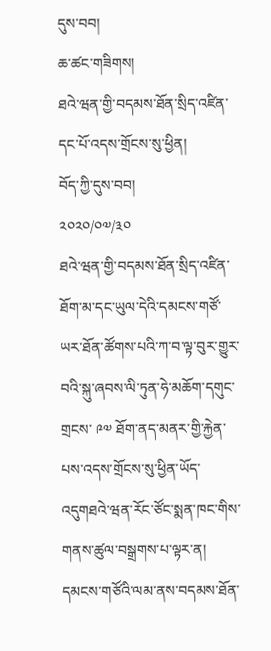དུས་བབ།
ཆ་ཚང་གཟིགས།
ཐའེ་ཝན་གྱི་བདམས་ཐོན་སྲིད་འཛིན་དང་པོ་འདས་གྲོངས་སུ་ཕྱིན།
བོད་ཀྱི་དུས་བབ།
༢༠༢༠/༠༧/༣༠
ཐའེ་ཝན་གྱི་བདམས་ཐོན་སྲིད་འཛིན་ཐོག་མ་དང་ཡུལ་དེའི་དམངས་གཙོ་ཡར་ཐོན་ཚོགས་པའི་ཀ་བ་ལྟ་བུར་གྱུར་བའི་སྐུ་ཞབས་ལི་ཏུན་ཧེ་མཆོག་དགུང་གྲངས་ ༩༧ ཐོག་ནད་མནར་གྱི་རྐྱེན་པས་འདས་གྲོངས་སུ་ཕྱིན་ཡོད་འདུགཐའེ་ཝན་རོང་ཙོང་སྨན་ཁང་གིས་གནས་ཚུལ་བསྒྲགས་པ་ལྟར་ན། དམངས་གཙོའི་ལམ་ནས་བདམས་ཐོན་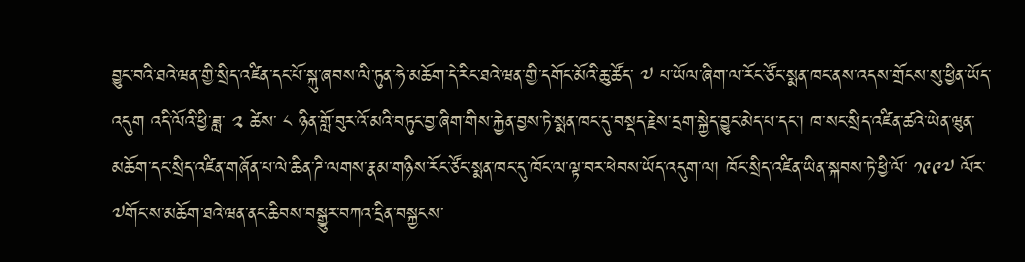བྱུང་བའི་ཐའེ་ཝན་གྱི་སྲིད་འཛིན་དང་པོ་སྐུ་ཞབས་ལི་ཏུན་ཧེ་མཆོག་དེ་རིང་ཐའེ་ཝན་གྱི་དགོང་མོའི་ཆུ་ཚོད་ ༧ པ་ཡོལ་ཞིག་ལ་རོང་ཙོང་སྨན་ཁང་ནས་འདས་གྲོངས་སུ་ཕྱིན་ཡོད་འདུག འདི་ལོའི་ཕྱི་ཟླ་ ༢ ཚེས་ ༨ ཉིན་གློ་བུར་འོ་མའི་བཏུང་བྱ་ཞིག་གིས་རྐྱེན་བྱས་ཏེ་སྨན་ཁང་དུ་བསྡད་རྗེས་དྲག་སྐྱེད་བྱུང་མེད་པ་དང་། ཁ་སང་སྲིད་འཛིན་ཚའེ་ཡེན་ཝུན་མཆོག་དང་སྲིད་འཛིན་གཞོན་པ་ལེ་ཆིན་ཌི་ལགས་རྣམ་གཉིས་རོང་ཙོང་སྨན་ཁང་དུ་ཁོང་ལ་ལྟ་བར་ཕེབས་ཡོད་འདུག་ལ། ཁོང་སྲིད་འཛིན་ཡིན་སྐབས་ཏེ་ཕྱི་ལོ་ ༡༩༩༧ ལོར་༧གོང་ས་མཆོག་ཐའེ་ཝན་ནང་ཆིབས་བསྒྱུར་བཀའ་དྲིན་བསྐྱངས་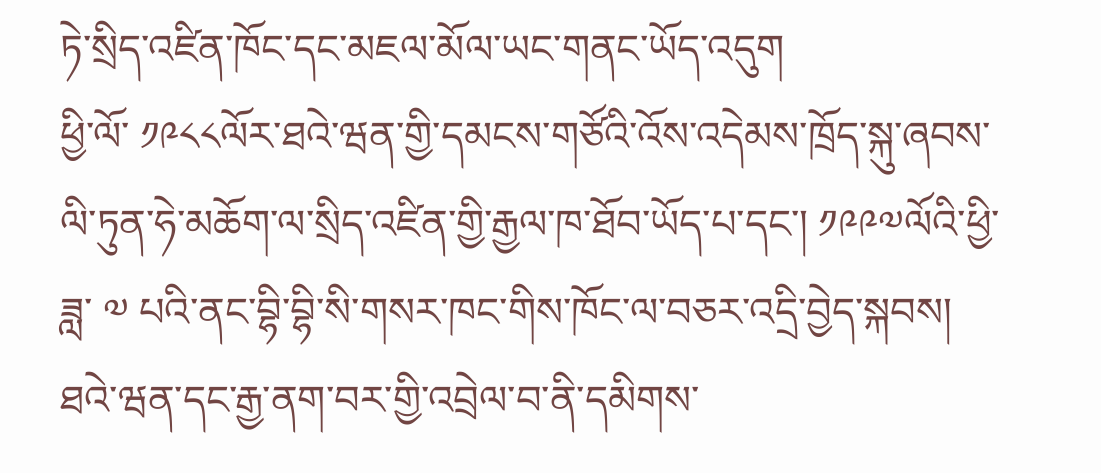ཏེ་སྲིད་འཛིན་ཁོང་དང་མཇལ་མོལ་ཡང་གནང་ཡོད་འདུག
ཕྱི་ལོ་ ༡༩༨༨ལོར་ཐའེ་ཝན་གྱི་དམངས་གཙོའི་འོས་འདེམས་ཁྲོད་སྐུ་ཞབས་ལི་ཏུན་ཧེ་མཆོག་ལ་སྲིད་འཛིན་གྱི་རྒྱལ་ཁ་ཐོབ་ཡོད་པ་དང་། ༡༩༩༧ལོའི་ཕྱི་ཟླ་ ༧ པའི་ནང་བྷི་བྷི་སི་གསར་ཁང་གིས་ཁོང་ལ་བཅར་འདྲི་བྱེད་སྐབས། ཐའེ་ཝན་དང་རྒྱ་ནག་བར་གྱི་འབྲེལ་བ་ནི་དམིགས་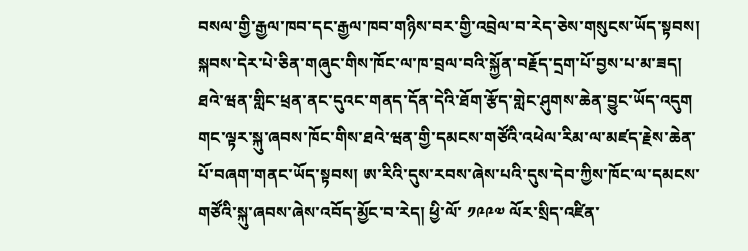བསལ་གྱི་རྒྱལ་ཁབ་དང་རྒྱལ་ཁབ་གཉིས་བར་གྱི་འབྲེལ་བ་རེད་ཅེས་གསུངས་ཡོད་སྟབས། སྐབས་དེར་པེ་ཅིན་གཞུང་གིས་ཁོང་ལ་ཁ་བྲལ་བའི་སྐྱོན་བརྗོད་དྲག་པོ་བྱས་པ་མ་ཟད། ཐའེ་ཝན་གླིང་ཕྲན་ནང་དུའང་གནད་དོན་དེའི་ཐོག་རྩོད་གླེང་ཤུགས་ཆེན་བྱུང་ཡོད་འདུག གང་ལྟར་སྐུ་ཞབས་ཁོང་གིས་ཐའེ་ཝན་གྱི་དམངས་གཙོའི་འཕེལ་རིམ་ལ་མཛད་རྗེས་ཆེན་པོ་བཞག་གནང་ཡོད་སྟབས། ཨ་རིའི་དུས་རབས་ཞེས་པའི་དུས་དེབ་ཀྱིས་ཁོང་ལ་དམངས་གཙོའི་སྐུ་ཞབས་ཞེས་འབོད་མྱོང་བ་རེད། ཕྱི་ལོ་ ༡༩༩༧ ལོར་སྲིད་འཛིན་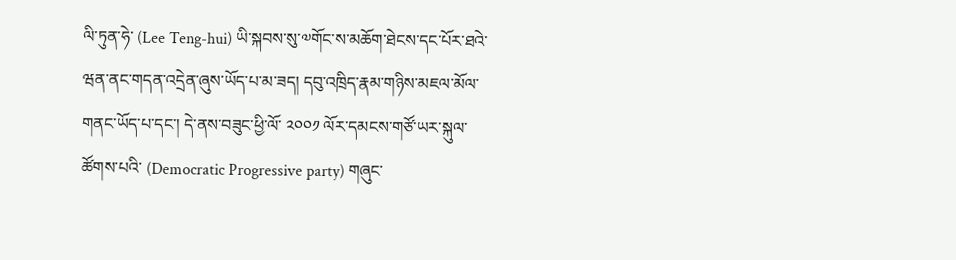ལི་ཏུན་ཧེ་ (Lee Teng-hui) ཡི་སྐབས་སུ་༧གོང་ས་མཆོག་ཐེངས་དང་པོར་ཐའེ་ཝན་ནང་གདན་འདྲེན་ཞུས་ཡོད་པ་མ་ཟད། དབུ་འཁྲིད་རྣམ་གཉིས་མཇལ་མོལ་གནང་ཡོད་པ་དང་། དེ་ནས་བཟུང་ཕྱི་ལོ་ ༢༠༠༡ ལོར་དམངས་གཙོ་ཡར་སྐུལ་ཚོགས་པའི་ (Democratic Progressive party) གཞུང་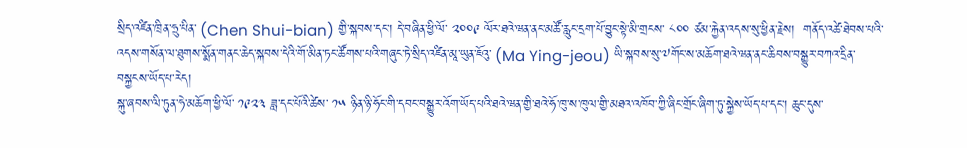སྲིད་འཛིན་ཁྲིན་ཧྲུ་པིན་ (Chen Shui-bian) གྱི་སྐབས་དང་། དེ་བཞིན་ཕྱི་ལོ་ ༢༠༠༩ ལོར་ཐའེ་ཝན་ནང་མཚོ་རླུང་དྲག་པོ་བྱུང་སྟེ་མི་གྲངས་ ༨༠༠ ཙམ་རྐྱེན་འདས་སུ་ཕྱིན་རྗེས།  གནོད་འཚེ་ཐེབས་པའི་འདས་གསོན་ལ་ཐུགས་སྨོན་གནང་ཆེད་སྐབས་དེའི་གོ་མིན་ཏང་ཚོགས་པའི་གཞུང་ཏེ་སྲིད་འཛིན་མཱ་ཡུན་ཇོའུ་ (Ma Ying-jeou) ཡི་སྐབས་སུ་༧གོང་ས་མཆོག་ཐའེ་ཝན་ནང་ཆིབས་བསྒྱུར་བཀའ་དྲིན་བསྐྱངས་ཡོད་པ་རེད།
སྐུ་ཞབས་ལི་ཏུན་ཧེ་མཆོག་ཕྱི་ལོ་ ༡༩༢༣ ཟླ་དང་པོའི་ཚེས་ ༡༥ ཉིན་ཉི་ཧོང་གི་དབང་བསྒྱུར་འོག་ཡོད་པའི་ཐའེ་ཝན་གྱི་ཐའེ་ཧོ་ཁུ་ས་ཁུལ་གྱི་མཐའ་འཁོབ་ཀྱི་ཞིང་གྲོང་ཞིག་ཏུ་སྐྱེས་ཡོད་པ་དང་། ཆུང་དུས་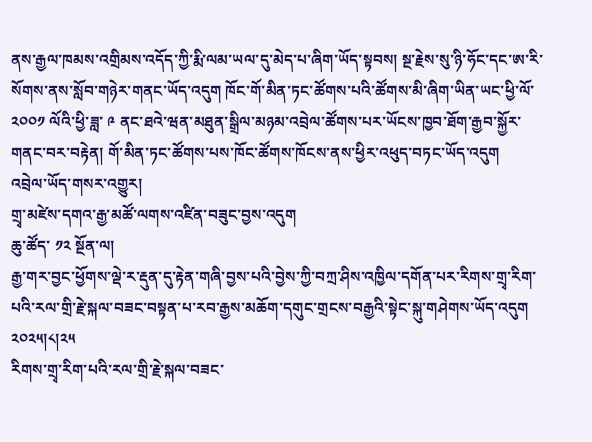ནས་རྒྱལ་ཁམས་འགྲིམས་འདོད་ཀྱི་རྨི་ལམ་ཡལ་དུ་མེད་པ་ཞིག་ཡོད་སྟབས། སྔ་རྗེས་སུ་ཉི་ཧོང་དང་ཨ་རི་སོགས་ནས་སློབ་གཉེར་གནང་ཡོད་འདུག ཁོང་གོ་མིན་ཏང་ཚོགས་པའི་ཚོགས་མི་ཞིག་ཡིན་ཡང་ཕྱི་ལོ་ ༢༠༠༡ ལོའི་ཕྱི་ཟླ་ ༩ ནང་ཐའེ་ཝན་མཐུན་སྒྲིལ་མཉམ་འབྲེལ་ཚོགས་པར་ཡོངས་ཁྱབ་ཐོག་རྒྱབ་སྐྱོར་གནང་བར་བརྟེན། གོ་མིན་ཏང་ཚོགས་པས་ཁོང་ཚོགས་ཁོངས་ནས་ཕྱིར་འཕུད་བཏང་ཡོད་འདུག
འབྲེལ་ཡོད་གསར་འགྱུར།
གྲྭ་མཛེས་དགའ་རྒྱ་མཚོ་ལགས་འཛིན་བཟུང་བྱས་འདུག
ཆུ་ཚོད་ ༡༢ སྔོན་ལ།
རྒྱ་གར་བྱང་ཕྱོགས་ལྡེ་ར་རྡུན་དུ་རྟེན་གཞི་བྱས་པའི་བྱེས་ཀྱི་བཀྲ་ཤིས་འཁྱིལ་དགོན་པར་རིགས་གྲྭ་རིག་པའི་རལ་གྲི་རྗེ་སྐལ་བཟང་བསྟན་པ་རབ་རྒྱས་མཆོག་དགུང་གྲངས་བརྒྱའི་སྟེང་སྐུ་གཤེགས་ཡོད་འདུག ༢༠༢༥།༨།༢༥
རིགས་གྲྭ་རིག་པའི་རལ་གྲི་རྗེ་སྐལ་བཟང་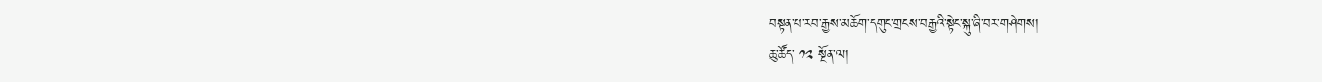བསྟན་པ་རབ་རྒྱས་མཆོག་དགུང་གྲངས་བརྒྱའི་སྟེང་སྐུ་ཞི་བར་གཤེགས།
ཆུ་ཚོད་ ༡༢ སྔོན་ལ།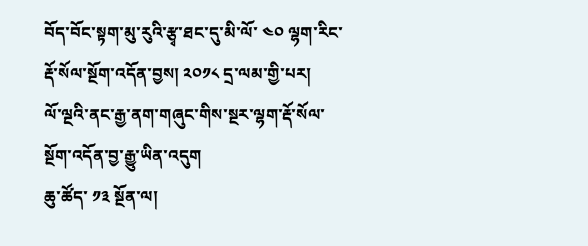བོད་བོང་སྟག་མུ་རུའི་རྩྭ་ཐང་དུ་མི་ལོ་ ༤༠ ལྷག་རིང་རྡོ་སོལ་སྔོག་འདོན་བྱས། ༢༠༡༨ དྲ་ལམ་གྱི་པར།
ལོ་ལྔའི་ནང་རྒྱ་ནག་གཞུང་གིས་སྔར་ལྷག་རྡོ་སོལ་སྔོག་འདོན་བྱ་རྒྱུ་ཡིན་འདུག
ཆུ་ཚོད་ ༡༣ སྔོན་ལ།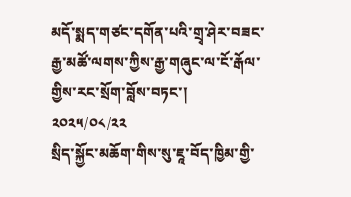མདོ་སྨད་གཙང་དགོན་པའི་གྲྭ་ཤེར་བཟང་རྒྱ་མཚོ་ལགས་ཀྱིས་རྒྱ་གཞུང་ལ་ངོ་རྒོལ་གྱིས་རང་སྲོག་བློས་བཏང་།
༢༠༢༥/༠༨/༢༢
སྲིད་སྐྱོང་མཆོག་གིས་སུ་ཇཱ་བོད་ཁྱིམ་གྱི་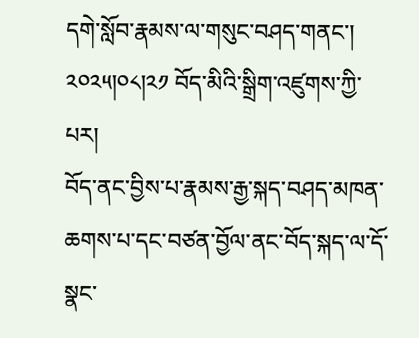དགེ་སློབ་རྣམས་ལ་གསུང་བཤད་གནང་། ༢༠༢༥།༠༨།༢༡ བོད་མིའི་སྒྲིག་འཛུགས་ཀྱི་པར།
བོད་ནང་བྱིས་པ་རྣམས་རྒྱ་སྐད་བཤད་མཁན་ཆགས་པ་དང་བཙན་བྱོལ་ནང་བོད་སྐད་ལ་དོ་སྣང་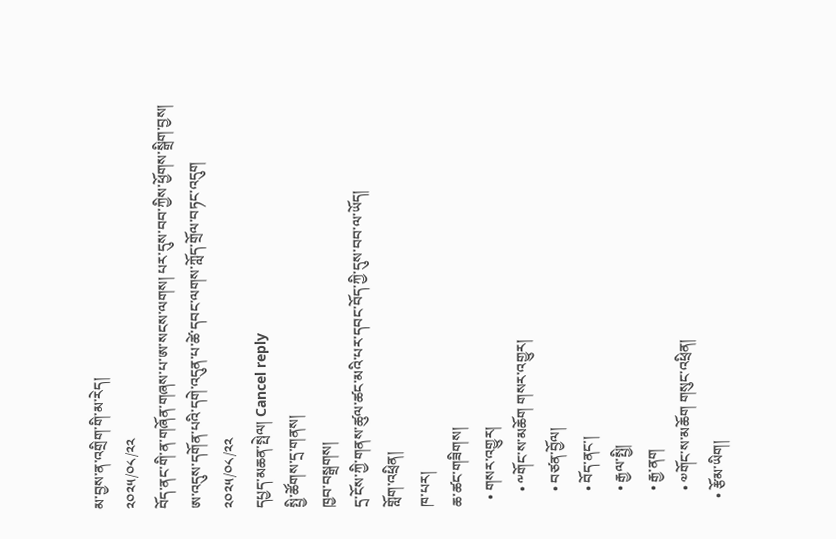མ་བྱས་ན་འགྲིག་གི་མ་རེད།
༢༠༢༥/༠༨/༢༢
བོད་ནང་གི་ན་གཞོན་གཞས་པ་ཨ་སངས་ལགས། པར་དུས་བབ་ཀྱིས་ཕྱོགས་སྒྲིག་བྱས།
ཨ་འདུས་དགོན་པའི་དགེ་འདུན་པ་ཚེ་དབང་ལགས་ཀློད་གྲོལ་བཏང་འདུག
༢༠༢༥/༠༨/༢༢
དཔྱད་མཆན་སྤེལ། Cancel reply
སྤྱི་ཚོགས་དྲ་གནས།
ཁྱབ་བསྒྲགས།
དྲ་ངོས་ཀྱི་གནས་ཚུལ་ཚང་མའི་པར་དབང་བོད་ཀྱི་དུས་བབ་ལ་ཡོད།
གློག་འཕྲིན།
ཁ་པར།
ཆ་ཚང་གཟིགས།
  • གསར་འགྱུར།
    • ༸གོང་ས་མཆོག གསར་འགྱུར།
    • བཙན་བྱོལ།
    • བོད་ནང་།
    • རྒྱལ་སྤྱི།
    • རྒྱ་ནག
    • ༧གོང་ས་མཆོག གསུང་འཕྲིན།
  • རྩོམ་ཡིག།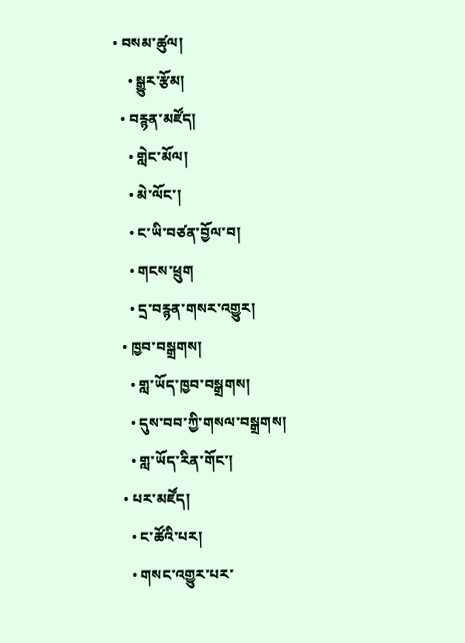• བསམ་ཚུལ།
    • སྒྱུར་རྩོམ།
  • བརྙན་མཛོད།
    • གླེང་མོལ།
    • མེ་ལོང་།
    • ང་ཡི་བཙན་བྱོལ་བ།
    • གངས་ཕྲུག
    • དྲ་བརྙན་གསར་འགྱུར།
  • ཁྱབ་བསྒྲགས།
    • གླ་ཡོད་ཁྱབ་བསྒྲགས།
    • དུས་བབ་ཀྱི་གསལ་བསྒྲགས།
    • གླ་ཡོད་རིན་གོང་།
  • པར་མཛོད།
    • ང་ཚོའི་པར།
    • གསང་འགྱུར་པར་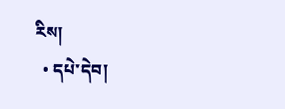རིས།
  • དཔེ་དེབ།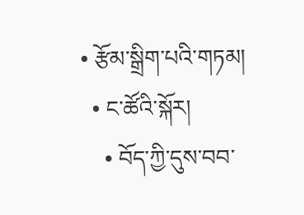• རྩོམ་སྒྲིག་པའི་གཏམ།
  • ང་ཚོའི་སྐོར།
    • བོད་ཀྱི་དུས་བབ་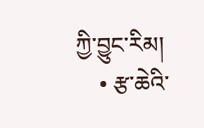ཀྱི་བྱུང་རིམ།
    • རྩ་ཆེའི་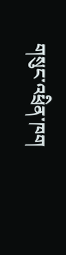གསུང་འཕྲིན་ཁག